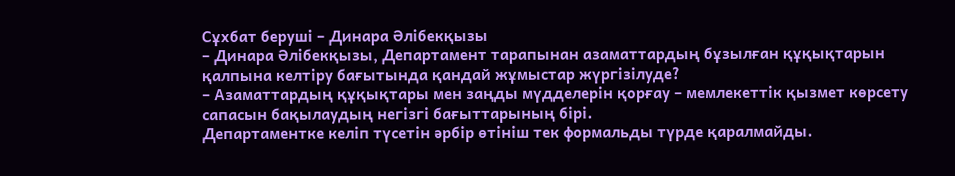Сұхбат беруші – Динара Әлібекқызы
– Динара Әлібекқызы, Департамент тарапынан азаматтардың бұзылған құқықтарын қалпына келтіру бағытында қандай жұмыстар жүргізілуде?
– Азаматтардың құқықтары мен заңды мүдделерін қорғау – мемлекеттік қызмет көрсету сапасын бақылаудың негізгі бағыттарының бірі.
Департаментке келіп түсетін әрбір өтініш тек формальды түрде қаралмайды.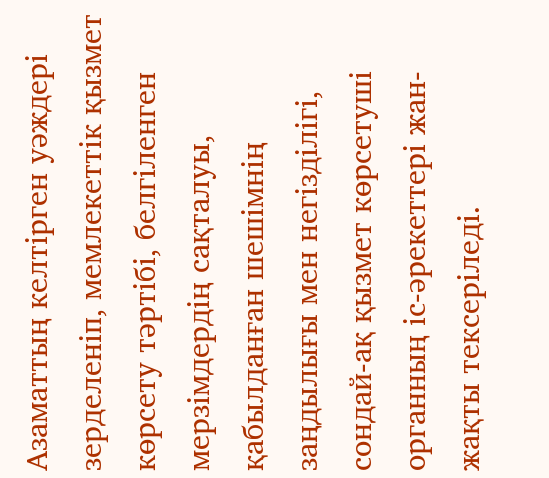Азаматтың келтірген уәждері зерделеніп, мемлекеттік қызмет көрсету тәртібі, белгіленген мерзімдердің сақталуы, қабылданған шешімнің заңдылығы мен негізділігі, сондай-ақ қызмет көрсетуші органның іс-әрекеттері жан-жақты тексеріледі.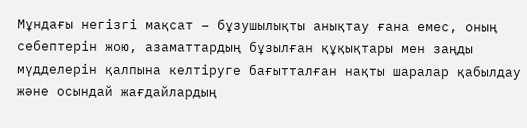Мұндағы негізгі мақсат – бұзушылықты анықтау ғана емес, оның себептерін жою, азаматтардың бұзылған құқықтары мен заңды мүдделерін қалпына келтіруге бағытталған нақты шаралар қабылдау және осындай жағдайлардың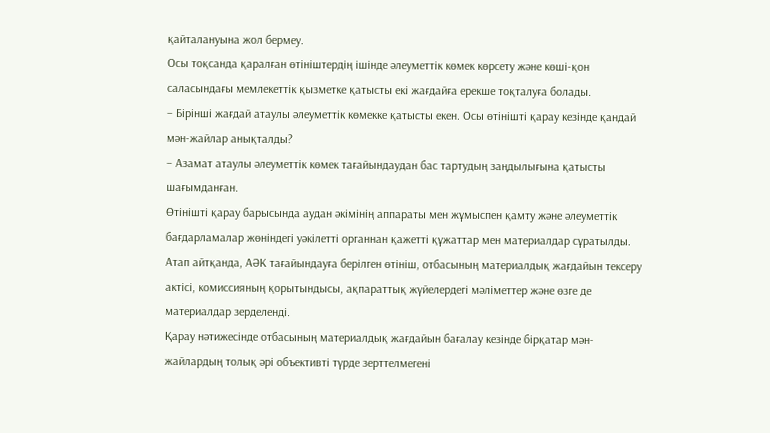қайталануына жол бермеу.
Осы тоқсанда қаралған өтініштердің ішінде әлеуметтік көмек көрсету және көші-қон саласындағы мемлекеттік қызметке қатысты екі жағдайға ерекше тоқталуға болады.
– Бірінші жағдай атаулы әлеуметтік көмекке қатысты екен. Осы өтінішті қарау кезінде қандай мән-жайлар анықталды?
– Азамат атаулы әлеуметтік көмек тағайындаудан бас тартудың заңдылығына қатысты шағымданған.
Өтінішті қарау барысында аудан әкімінің аппараты мен жұмыспен қамту және әлеуметтік бағдарламалар жөніндегі уәкілетті органнан қажетті құжаттар мен материалдар сұратылды. Атап айтқанда, АӘК тағайындауға берілген өтініш, отбасының материалдық жағдайын тексеру актісі, комиссияның қорытындысы, ақпараттық жүйелердегі мәліметтер және өзге де материалдар зерделенді.
Қарау нәтижесінде отбасының материалдық жағдайын бағалау кезінде бірқатар мән-жайлардың толық әрі объективті түрде зерттелмегені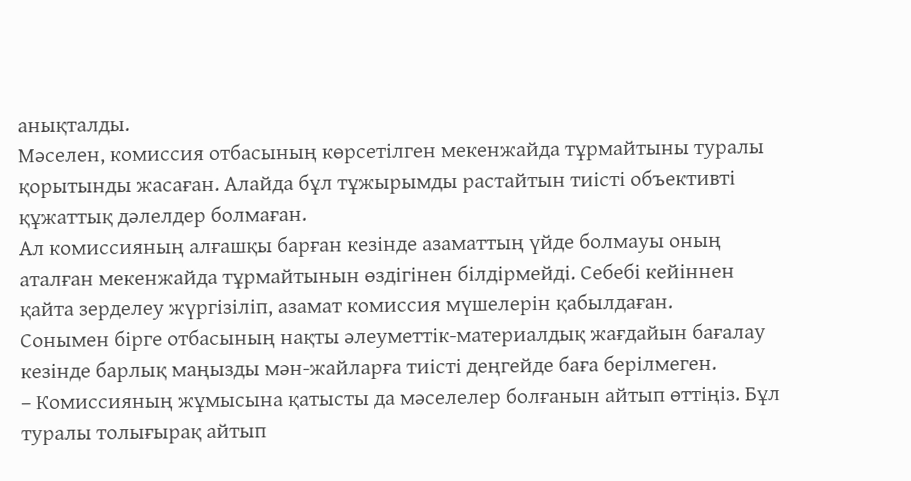анықталды.
Мәселен, комиссия отбасының көрсетілген мекенжайда тұрмайтыны туралы қорытынды жасаған. Алайда бұл тұжырымды растайтын тиісті объективті құжаттық дәлелдер болмаған.
Ал комиссияның алғашқы барған кезінде азаматтың үйде болмауы оның аталған мекенжайда тұрмайтынын өздігінен білдірмейді. Себебі кейіннен қайта зерделеу жүргізіліп, азамат комиссия мүшелерін қабылдаған.
Сонымен бірге отбасының нақты әлеуметтік-материалдық жағдайын бағалау кезінде барлық маңызды мән-жайларға тиісті деңгейде баға берілмеген.
– Комиссияның жұмысына қатысты да мәселелер болғанын айтып өттіңіз. Бұл туралы толығырақ айтып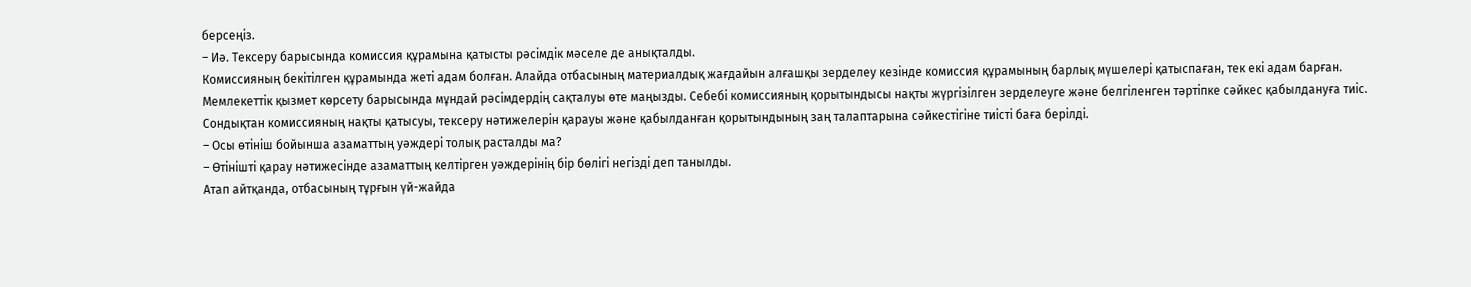берсеңіз.
– Иә. Тексеру барысында комиссия құрамына қатысты рәсімдік мәселе де анықталды.
Комиссияның бекітілген құрамында жеті адам болған. Алайда отбасының материалдық жағдайын алғашқы зерделеу кезінде комиссия құрамының барлық мүшелері қатыспаған, тек екі адам барған.
Мемлекеттік қызмет көрсету барысында мұндай рәсімдердің сақталуы өте маңызды. Себебі комиссияның қорытындысы нақты жүргізілген зерделеуге және белгіленген тәртіпке сәйкес қабылдануға тиіс.
Сондықтан комиссияның нақты қатысуы, тексеру нәтижелерін қарауы және қабылданған қорытындының заң талаптарына сәйкестігіне тиісті баға берілді.
– Осы өтініш бойынша азаматтың уәждері толық расталды ма?
– Өтінішті қарау нәтижесінде азаматтың келтірген уәждерінің бір бөлігі негізді деп танылды.
Атап айтқанда, отбасының тұрғын үй-жайда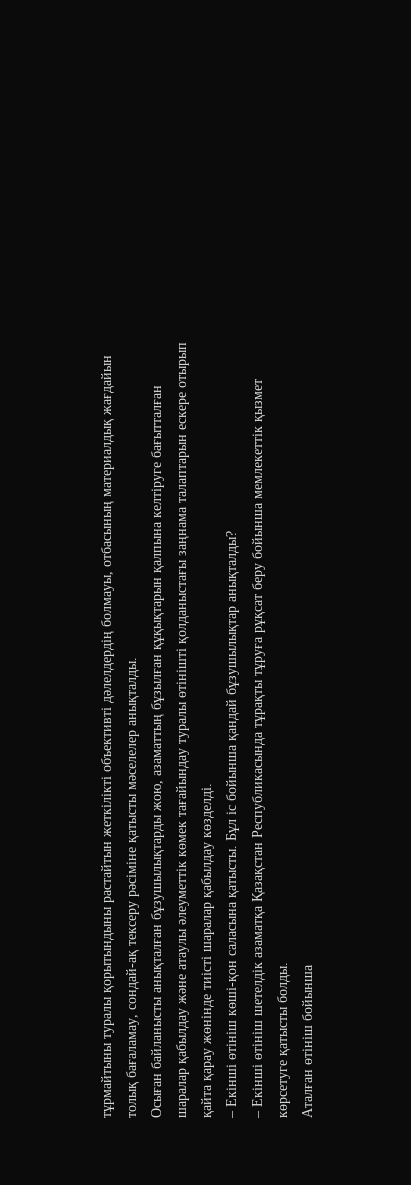тұрмайтыны туралы қорытындыны растайтын жеткілікті объективті дәлелдердің болмауы, отбасының материалдық жағдайын толық бағаламау, сондай-ақ тексеру рәсіміне қатысты мәселелер анықталды.
Осыған байланысты анықталған бұзушылықтарды жою, азаматтың бұзылған құқықтарын қалпына келтіруге бағытталған шаралар қабылдау және атаулы әлеуметтік көмек тағайындау туралы өтінішті қолданыстағы заңнама талаптарын ескере отырып қайта қарау жөнінде тиісті шаралар қабылдау көзделді.
– Екінші өтініш көші-қон саласына қатысты. Бұл іс бойынша қандай бұзушылықтар анықталды?
– Екінші өтініш шетелдік азаматқа Қазақстан Республикасында тұрақты тұруға рұқсат беру бойынша мемлекеттік қызмет көрсетуге қатысты болды.
Аталған өтініш бойынша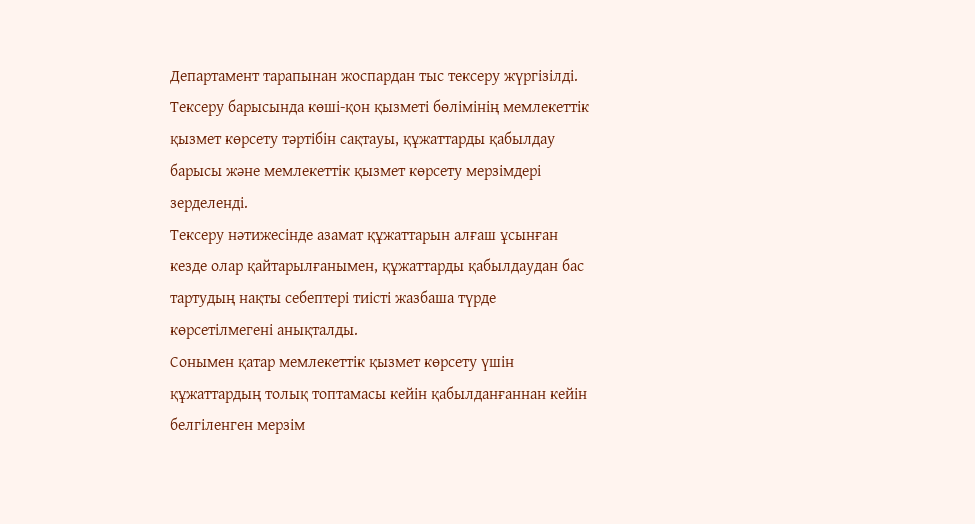Департамент тарапынан жоспардан тыс тексеру жүргізілді. Тексеру барысында көші-қон қызметі бөлімінің мемлекеттік қызмет көрсету тәртібін сақтауы, құжаттарды қабылдау барысы және мемлекеттік қызмет көрсету мерзімдері зерделенді.
Тексеру нәтижесінде азамат құжаттарын алғаш ұсынған кезде олар қайтарылғанымен, құжаттарды қабылдаудан бас тартудың нақты себептері тиісті жазбаша түрде көрсетілмегені анықталды.
Сонымен қатар мемлекеттік қызмет көрсету үшін құжаттардың толық топтамасы кейін қабылданғаннан кейін белгіленген мерзім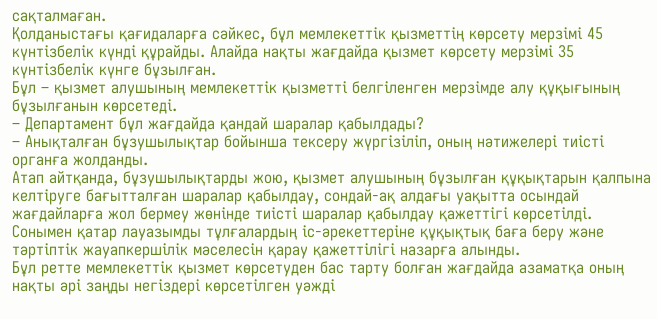сақталмаған.
Қолданыстағы қағидаларға сәйкес, бұл мемлекеттік қызметтің көрсету мерзімі 45 күнтізбелік күнді құрайды. Алайда нақты жағдайда қызмет көрсету мерзімі 35 күнтізбелік күнге бұзылған.
Бұл – қызмет алушының мемлекеттік қызметті белгіленген мерзімде алу құқығының бұзылғанын көрсетеді.
– Департамент бұл жағдайда қандай шаралар қабылдады?
– Анықталған бұзушылықтар бойынша тексеру жүргізіліп, оның нәтижелері тиісті органға жолданды.
Атап айтқанда, бұзушылықтарды жою, қызмет алушының бұзылған құқықтарын қалпына келтіруге бағытталған шаралар қабылдау, сондай-ақ алдағы уақытта осындай жағдайларға жол бермеу жөнінде тиісті шаралар қабылдау қажеттігі көрсетілді.
Сонымен қатар лауазымды тұлғалардың іс-әрекеттеріне құқықтық баға беру және тәртіптік жауапкершілік мәселесін қарау қажеттілігі назарға алынды.
Бұл ретте мемлекеттік қызмет көрсетуден бас тарту болған жағдайда азаматқа оның нақты әрі заңды негіздері көрсетілген уәжді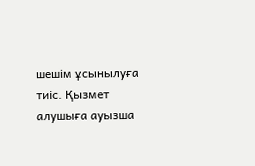шешім ұсынылуға тиіс. Қызмет алушыға ауызша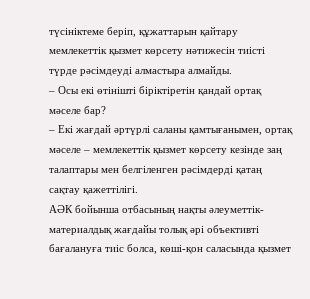түсініктеме беріп, құжаттарын қайтару мемлекеттік қызмет көрсету нәтижесін тиісті түрде рәсімдеуді алмастыра алмайды.
– Осы екі өтінішті біріктіретін қандай ортақ мәселе бар?
– Екі жағдай әртүрлі саланы қамтығанымен, ортақ мәселе – мемлекеттік қызмет көрсету кезінде заң талаптары мен белгіленген рәсімдерді қатаң сақтау қажеттілігі.
АӘК бойынша отбасының нақты әлеуметтік-материалдық жағдайы толық әрі объективті бағалануға тиіс болса, көші-қон саласында қызмет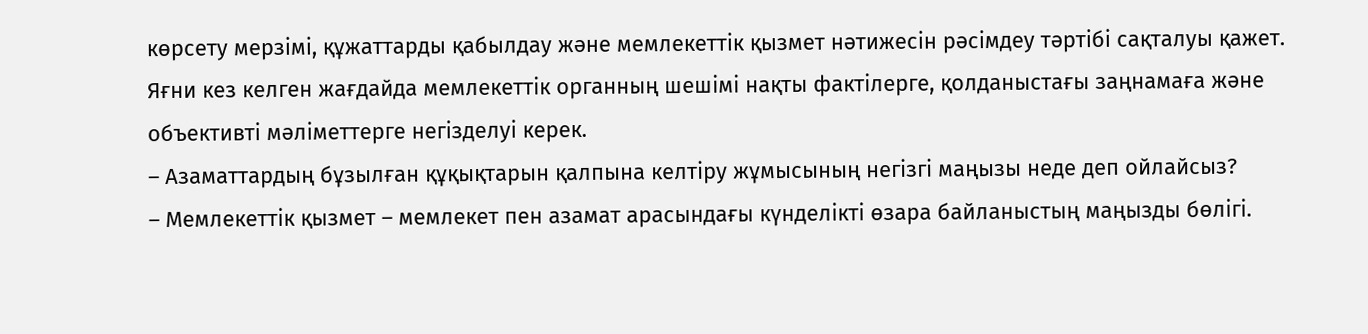көрсету мерзімі, құжаттарды қабылдау және мемлекеттік қызмет нәтижесін рәсімдеу тәртібі сақталуы қажет.
Яғни кез келген жағдайда мемлекеттік органның шешімі нақты фактілерге, қолданыстағы заңнамаға және объективті мәліметтерге негізделуі керек.
– Азаматтардың бұзылған құқықтарын қалпына келтіру жұмысының негізгі маңызы неде деп ойлайсыз?
– Мемлекеттік қызмет – мемлекет пен азамат арасындағы күнделікті өзара байланыстың маңызды бөлігі.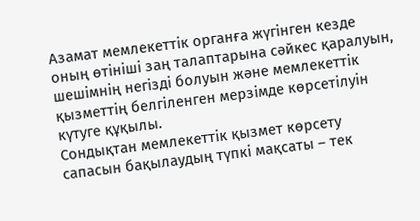Азамат мемлекеттік органға жүгінген кезде оның өтініші заң талаптарына сәйкес қаралуын, шешімнің негізді болуын және мемлекеттік қызметтің белгіленген мерзімде көрсетілуін күтуге құқылы.
Сондықтан мемлекеттік қызмет көрсету сапасын бақылаудың түпкі мақсаты – тек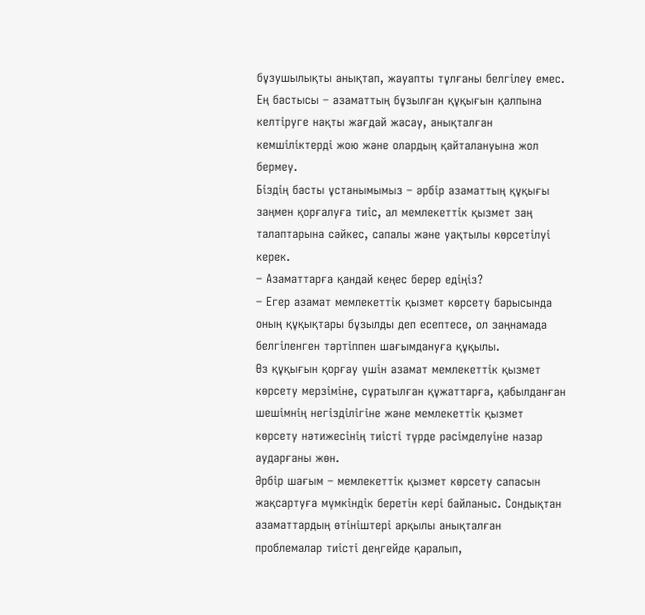бұзушылықты анықтап, жауапты тұлғаны белгілеу емес. Ең бастысы – азаматтың бұзылған құқығын қалпына келтіруге нақты жағдай жасау, анықталған кемшіліктерді жою және олардың қайталануына жол бермеу.
Біздің басты ұстанымымыз – әрбір азаматтың құқығы заңмен қорғалуға тиіс, ал мемлекеттік қызмет заң талаптарына сәйкес, сапалы және уақтылы көрсетілуі керек.
– Азаматтарға қандай кеңес берер едіңіз?
– Егер азамат мемлекеттік қызмет көрсету барысында оның құқықтары бұзылды деп есептесе, ол заңнамада белгіленген тәртіппен шағымдануға құқылы.
Өз құқығын қорғау үшін азамат мемлекеттік қызмет көрсету мерзіміне, сұратылған құжаттарға, қабылданған шешімнің негізділігіне және мемлекеттік қызмет көрсету нәтижесінің тиісті түрде рәсімделуіне назар аударғаны жөн.
Әрбір шағым – мемлекеттік қызмет көрсету сапасын жақсартуға мүмкіндік беретін кері байланыс. Сондықтан азаматтардың өтініштері арқылы анықталған проблемалар тиісті деңгейде қаралып,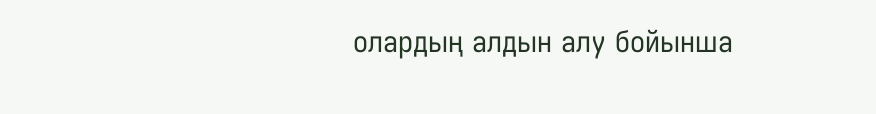олардың алдын алу бойынша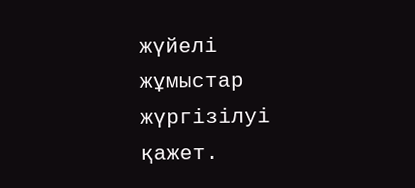жүйелі жұмыстар жүргізілуі қажет.